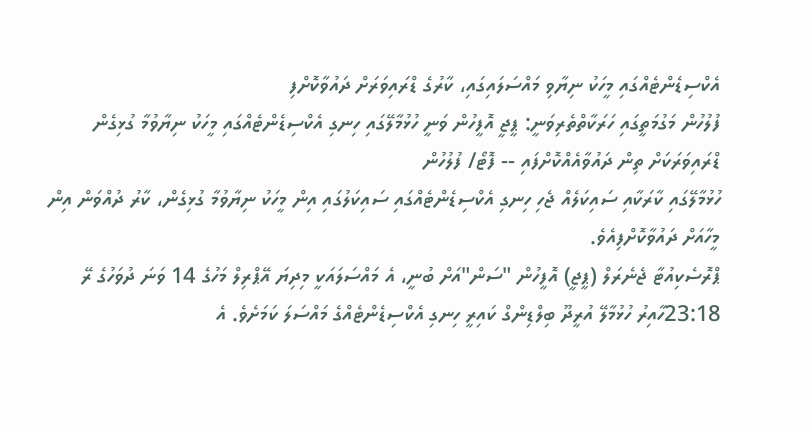އެކްސިޑެންޓެއްގައި މީހަކު ނިޔާވި މައްސަލައިގައި، ކާރުގެ ޑްރައިވަރަށް ދައުވާކޮށްފި
ފުލުހުން މަގުމަތީގައި ހަރަކާތްތެރިވަނީ: ޕީޖީ އޮފީހުން ވަނީ ހުޅުމާލޭގައި ހިނގި އެކްސިޑެންޓެއްގައި މީހަކު ނިޔާވުމާ ގުޅިގެން ޑްރައިވަރަކަށް ތިން ދައުވާއެއްކޮށްފައި -- ފޮޓޯ/ ފުލުހުން
ހުޅުމާލޭގައި ކާރަކާއި ސައިކަލެއް ޖެހި ހިނގި އެކްސިޑެންޓެއްގައި ސައިކަލުގައި އިން މީހަކު ނިޔާވުމާ ގުޅިގެން، ކާރު ދުއްވަން އިން މީހާއަށް ދައުވާކޮށްފިއެވެ.
ޕްރޮސެކިއުޓާ ޖެނެރަލް (ޕީޖީ) އޮފީހުން "ސަން"އަށް ބުނީ، އެ މައްސަލައަކީ މިދިޔަ އޭޕްރިލް މަހުގެ 14 ވަނަ ދުވަހުގެ ރޭ 23:18ހާއިރު ހުޅުމާލޭ އުރީދޫ ބިލްޑިންގް ކައިރީ ހިނގި އެކްސިޑެންޓެއްގެ މައްސަލަ ކަމަށެވެ. އެ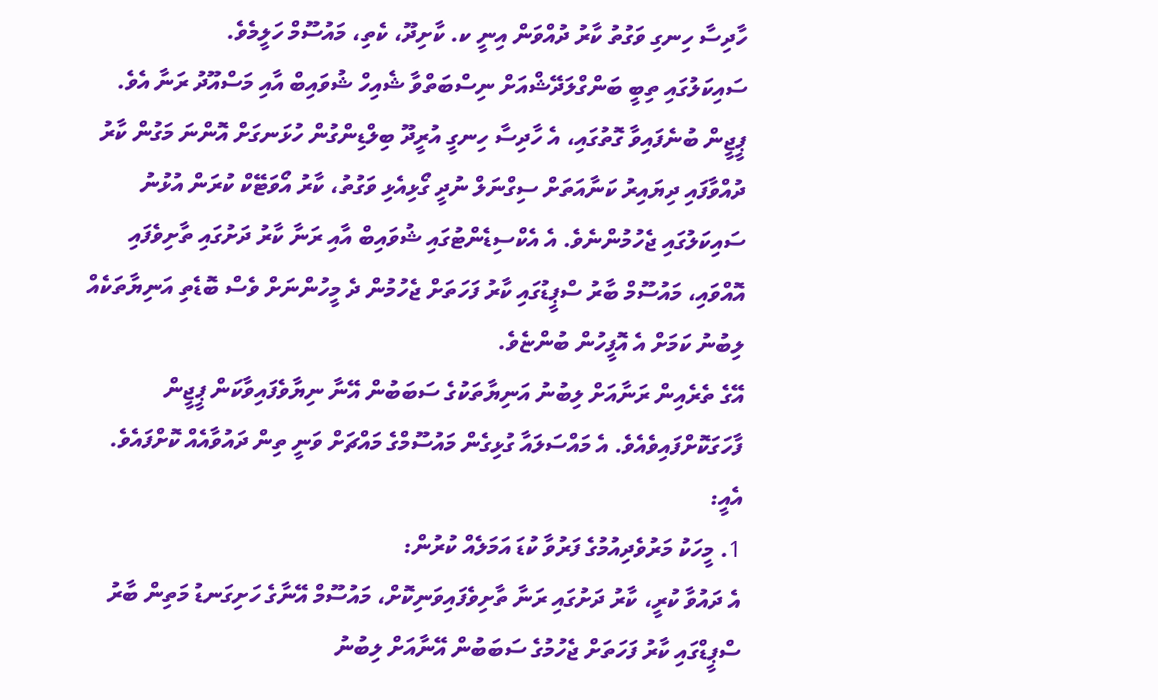ހާދިސާ ހިނގި ވަގުތު ކާރު ދުއްވަން އިނީ ކ. ކާށިދޫ، ކެތި، މައުސޫމް ހަލީމެވެ.
ސައިކަލުގައި ތިބީ ބަންގްލަދޭޝްއަށް ނިސްބަތްވާ ޝެއިހް ޝުވައިބް އާއި މަސްއޫދު ރަނާ އެވެ.
ޕީޖީން ބުނެފައިވާ ގޮތުގައި، އެ ހާދިސާ ހިނގީ އުރީދޫ ބިލްޑިންގުން ހުޅަނގަށް އޮންނަ މަގުން ކާރު ދުއްވާފައި ދިޔައިރު ކަނާއަތަށް ސިގްނަލް ނުދީ ގޯޅިއެޅި ވަގުތު، ކާރު އޯވަޓޭކް ކުރަން އުޅުނު ސައިކަލުގައި ޖެހުމުންނެވެ. އެ އެކްސިޑެންޓުގައި ޝުވައިބް އާއި ރަނާ ކާރު ދަށުގައި ތާށިވެފައި އޮއްވައި، މައުސޫމް ބާރު ސްޕީޑުގައި ކާރު ފަހަތަށް ޖެހުމުން ދެ މީހުންނަށް ވެސް ބޮޑެތި އަނިޔާތަކެއް ލިބުނު ކަމަށް އެ އޮފީހުން ބުންޏެވެ.
އޭގެ ތެރެއިން ރަނާއަށް ލިބުނު އަނިޔާތަކުގެ ސަބަބުން އޭނާ ނިޔާވެފައިވާކަން ޕީޖީން ފާހަގަކޮށްފައިވެއެވެ. އެ މައްސަލައާ ގުޅިގެން މައުސޫމްގެ މައްޗަށް ވަނީ ތިން ދައުވާއެއް ކޮށްފައެވެ. އެއީ:
1. މީހަކު މަރުވެދިއުމުގެ ފަރުވާ ކުޑަ އަމަލެއް ކުރުން:
އެ ދައުވާ ކުރީ، ކާރު ދަށުގައި ރަނާ ތާށިވެފައިވަނިކޮށް، މައުސޫމް އޭނާގެ ހަށިގަނޑު މަތިން ބާރު ސްޕީޑްގައި ކާރު ފަހަތަށް ޖެހުމުގެ ސަބަބުން އޭނާއަށް ލިބުނު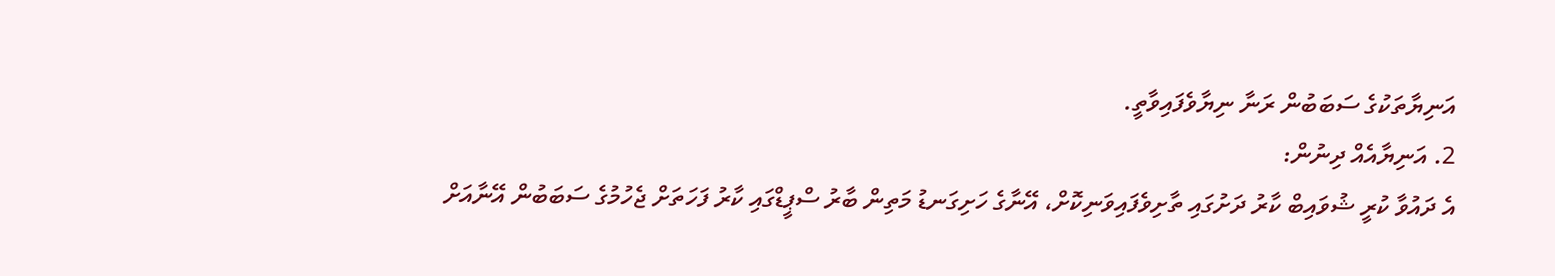އަނިޔާތަކުގެ ސަބަބުން ރަނާ ނިޔާވެފައިވާތީ.
2. އަނިޔާއެއް ދިނުން:
އެ ދައުވާ ކުރީ ޝުވައިބް ކާރު ދަށުގައި ތާށިވެފައިވަނިކޮށް، އޭނާގެ ހަށިގަނޑު މަތިން ބާރު ސްޕީޑްގައި ކާރު ފަހަތަށް ޖެހުމުގެ ސަބަބުން އޭނާއަށް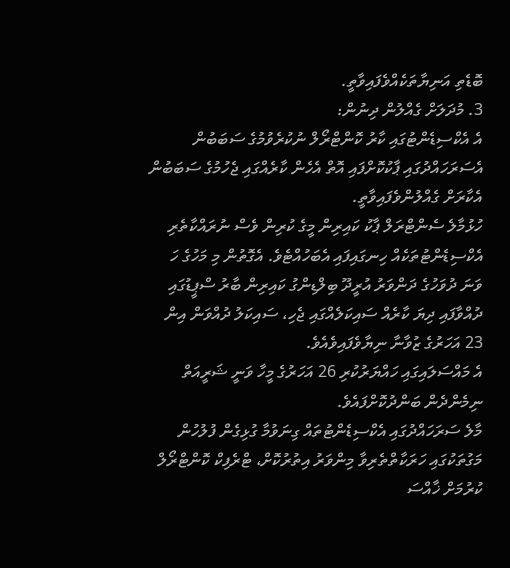ބޮޑެތި އަނިޔާތަކެއްވެފައިވާތީ.
3. މުދަލަށް ގެއްލުން ދިނުން:
އެ އެކްސިޑެންޓުގައި ކާރު ކޮންޓްރޯލް ނުކުރެވުމުގެ ސަބަބުން އެސަރަހައްދުގައި ޕާކުކޮށްފައި އޮތް އެހެން ކާރެއްގައި ޖެހުމުގެ ސަބަބުން އެކާރަށް ގެއްލުންވެފައިވާތީ.
ހުޅުމާލެ ސެންޓްރަލް ޕާކު ކައިރިން މީގެ ކުރިން ވެސް ނުރައްކާތެރި އެކްސިޑެންޓުތަކެއް ހިނގައިފައި އެބަހުއްޓެވެ. އެގޮތުން މި މަހުގެ ހަ ވަނަ ދުވަހުގެ ދަންވަރު އުރީދޫ ބިލްޑިންގު ކައިރިން ބާރު ސްޕީޑުގައި ދުއްވާފައި ދިޔަ ކާރެއް ސައިކަލެއްގައި ޖެހި، ސައިކަލު ދުއްވަން އިން 23 އަހަރުގެ ޒުވާނާ ނިޔާވެފައިވެއެވެ.
އެ މައްސަލައިގައި ހައްޔަރުކުރި 26 އަހަރުގެ މީހާ ވަނީ ޝަރީއަތް ނިމެންދެން ބަންދުކޮށްފައެވެ.
މާލެ ސަރަހައްދުގައި އެކްސިޑެންޓުތައް ގިނަވުމާ ގުޅިގެން ފުލުހުން މަގުތަކުގައި ހަރަކާތްތެރިވާ މިންވަރު އިތުރުކޮށް، ޓްރެފިކް ކޮންޓްރޯލް ކުރުމަށް ޚާއްސަ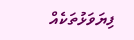ފިޔަވަޅުތަކެއް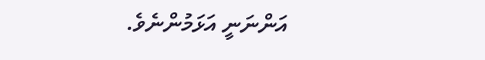އަންނަނީ އަޅަމުންނެވެ.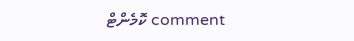comment ކޮމެންޓް